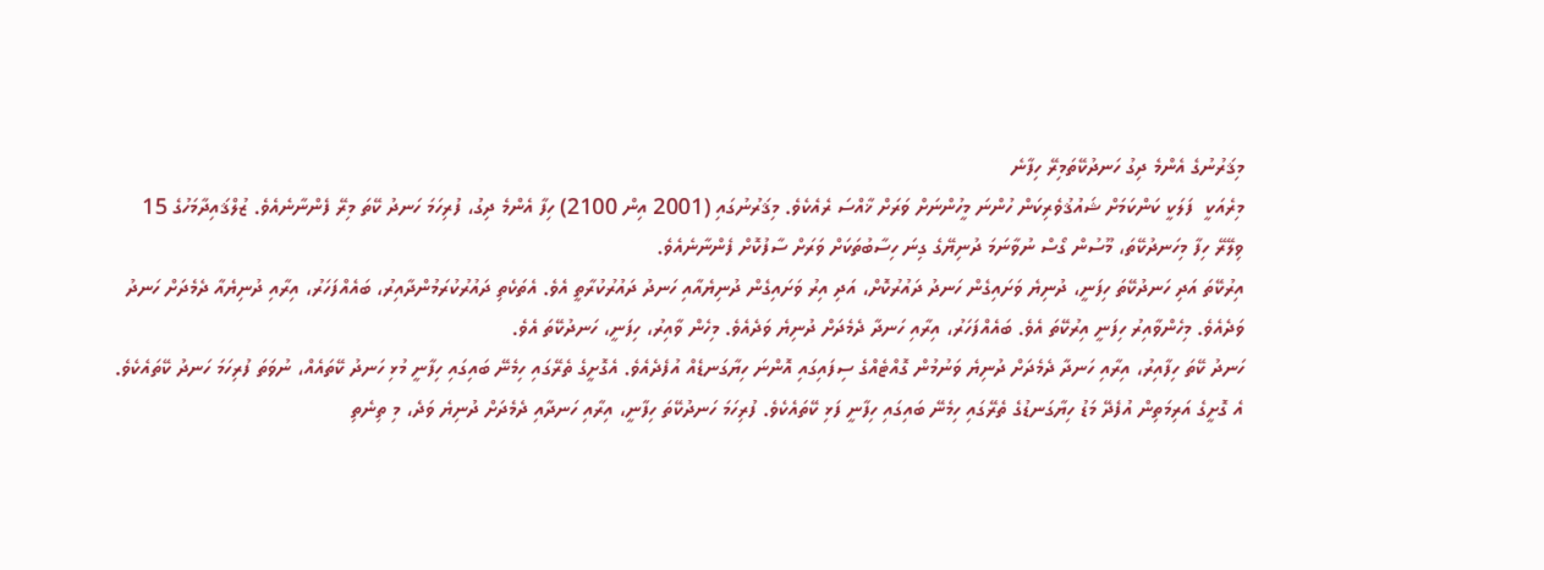މިޤަރުނުގެ އެންމެ ދިގު ހަނދުކޭތަމިރޭ ހިފާނެ
މިރެއަކީ  ފަލަކީ ކަންކަމަށް ޝައުޤުވެރިކަން ހުންނަ މީހުންނަށް ވަރަށް ޚާއްސަ ރެއެކެވެ. މިޤަރުނުގައި (2001 އިން 2100) ހިފާ އެންމެ ދިގު، ފުރިހަމަ ހަނދު ކޭތަ މިރޭ ފެންނާނެއެވެ. ޒުލްޤައިދާމަހުގެ 15 ވިލޭރޭ ހިފާ މިހަނދުކޭތަ، މޫސުން ގޯސް ނުވާނަމަ ދުނިޔޭގެ ގިނަ ހިސާބުތަކަށް ވަރަށް ސާފުކޮށް ފެންނާނެއެވެ.
އިރުކޭތަ އަދި ހަނދުކޭތަ ހިފަނީ، ދުނިޔެ ވަށައިގެން ހަނދު ދައުރުކޮށް، އަދި އިރު ވަށައިގެން ދުނިޔެއާއި ހަނދު ދައުރުކުރާތީ އެވެ. އެތަކެތި ދައުރުކުރަމުންދާއިރު، ބައެއްފަހަރު، އިރާއި ދުނިޔެއާ ދެމެދަށް ހަނދު ވަދެއެވެ. މިހެންވާއިރު ހިފަނީ އިރުކޭތަ އެވެ. ބައެއްފަހަރު، އިރާއި ހަނދާ ދެމެދަށް ދުނިޔެ ވަދެއެވެ. މިހެން ވާއިރު، ހިފަނީ، ހަނދުކޭތަ އެވެ.
ހަނދު ކޭތަ ހިފާއިރު، އިރާއި ހަނދާ ދެމެދަށް ދުނިޔެ ވަނުމުން ގޮއްޓެއްގެ ސިފައިގައި އޮންނަ ހިޔާގަނޑެއް އުފެދެއެވެ. އެގޮށީގެ ތެރޭގައި ހިމެނޭ ބައިގައި ހިފާނީ މުޅި ހަނދު ކޭތައެއް، ނުވަތަ ފުރިހަމަ ހަނދު ކޭތައެކެވެ. އެ ގޮށީގެ އަރިމަތިން އުފެދޭ މަޑު ހިޔާގަނޑުގެ ތެރޭގައި ހިމެނޭ ބައިގައި ހިފާނީ ފަޅި ކޭތައެކެވެ. ފުރިހަމަ ހަނދުކޭތަ ހިފާނީ، އިރާއި ހަނދާއި ދެމެދަށް ދުނިޔެ ވަދެ، މި ތިނެތި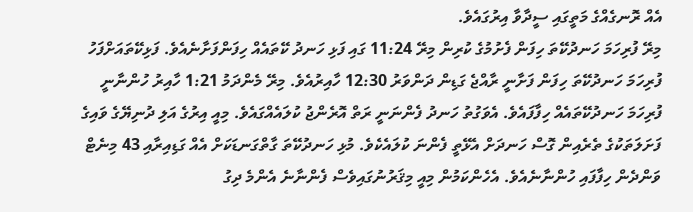އެއް ރޮނގެއްގެ މަތީގައި ސީދާވާ އިރުގައެވެ.
މިރޭ ފުރިހަމަ ހަނދުކޭތަ ހިފަން ފެށުމުގެ ކުރިން މިރޭ 11:24 ގައި ފަޅި ހަނދު ކޭތައެއް ހިފަންފަށާނެއެވެ. ފަޅިކޭތައަށްފަހު ފުރިހަމަ ހަނދުކޭތަ ހިފަން ފަށާނީ ރާއްޖެ ގަޑިން ދަންވަރު 12:30 ހާއިރުއެވެ. މިރޭ މެންދަމު 1:21 ހާއިރު ހުންނާނީ ފުރިހަމަ ހަނދުކޭތައެއް ހިފާފައެވެ. އެވަގުތު ހަނދު ފެންނަނީ ރަތް އޮރެންޖު ކުލައެއްގައެވެ. މިއީ އިރުގެ އަލި ދުނިޔޭގެ ވައިގެ ފަށަލަތަކުގެ ތެރެއިން ގޮސް ހަނދަށް އެޅޭތީ ފެންނަ ކުލައެކެވެ. މުޅި ހަނދުކޭތަ ގާތްގަނޑަކަށް އެއް ގަޑިއިރާއި 43 މިނެޓް ވަންދެން ހިފާފައި ހުންނާނެއެވެ. އެހެންކަމުން މިއީ މިޤަރުނުގައިވެސް ފެންނާނެ އެންމެ ދިގު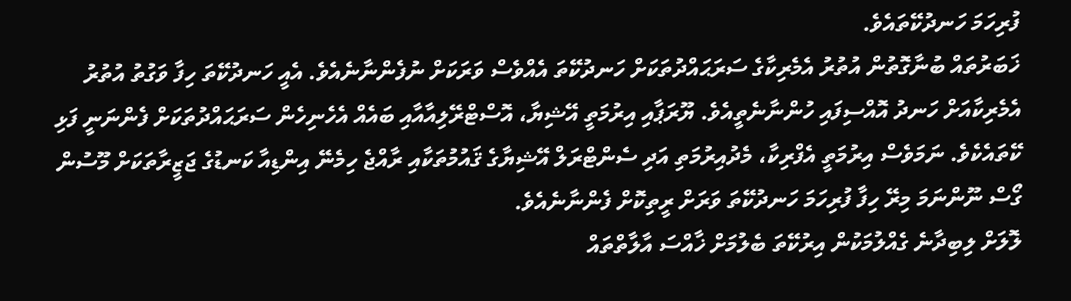ފުރިހަމަ ހަނދުކޭތައެވެ.
ޚަބަރުތައް ބުނާގޮތުން އުތުރު އެމެރިކާގެ ސަރަޙައްދުތަކަށް ހަނދުކޭތަ އެއްވެސް ވަރަކަށް ނުފެންނާނެއެވެ. އެއީ ހަނދުކޭތަ ހިފާ ވަގުތު އުތުރު އެމެރިކާއަށް ހަނދު އޮއްސިފައި ހުންނާނެތީއެވެ. ޔޫރަޕާއި އިރުމަތީ އޭޝިޔާ، އޮސްޓްރޭލިއާއާއި ބައެއް އެހެނިހެން ސަރަޙައްދުތަކަށް ފެންނަނީ ފަޅި ކޭތައެކެވެ. ނަމަވެސް އިރުމަތީ އެފްރިކާ، މެދުއިރުމަތި އަދި ސެންޓްރަލް އޭޝިޔާގެ ޤައުމުތަކާއި ރާއްޖެ ހިމެނޭ އިންޑިއާ ކަނޑުގެ ޖަޒީރާތަކަށް މޫސުން ގޯސް ނޫންނަމަ މިރޭ ހިފާ ފުރިހަމަ ހަނދުކޭތަ ވަރަށް ރީތިކޮށް ފެންނާނެއެވެ.
ލޮލަށް ލިބިދާނެ ގެއްލުމަކުން އިރުކޭތަ ބެލުމަށް ޚާއްސަ އާލާތްތައް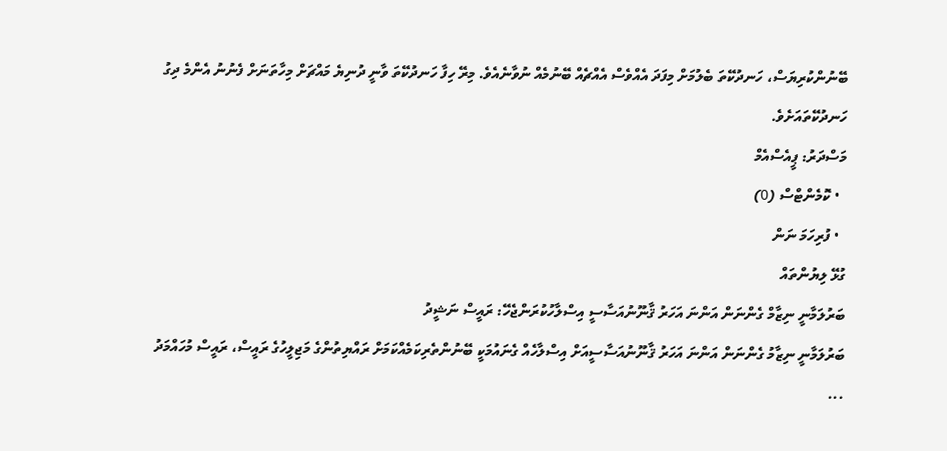ބޭނުންކުރިޔަސް، ހަނދުކޭތަ ބެލުމަށް މިފަދަ އެއްވެސް އެއްޗެއް ބޭނުމެއް ނުވާނެއެވެ. މިރޭ ހިފާ ހަނދުކޭތަ ވާނީ ދުނިޔެ މައްޗަށް މިހާތަނަށް ފެނުނު އެންމެ ދިގު ހަނދުކޭތައަށެވެ.
މަސްދަރު: ޕީއެސްއެމް
  • ކޮމެންޓްސް (0)
  • ފުރިހަމަ ނަން
ގުޅޭ ލިޔުންތައް
ބަރުލަމާނީ ނިޒާމް ގެންނަން އަންނަ އަހަރު ޤާނޫނުއަސާސީ އިސްލާހުކުރަންޖެހޭ: ރައީސް ނަޝީދު
ބަރުލަމާނީ ނިޒާމު ގެންނަން އަންނަ އަހަރު ޤާނޫނުއަސާސީއަށް އިސްލާހެއް ގެނައުމަކީ ބޭނުންތެރިކަމެއްކަމަށް ރައްޔިތުންގެ މަޖިލީހުގެ ރައީސް، ރައީސް މުހައްމަދު ...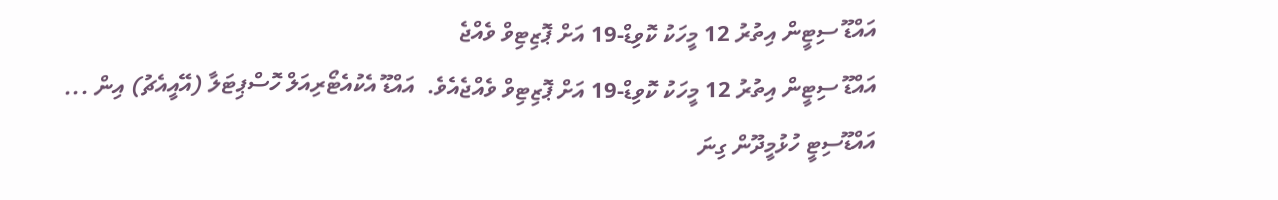އައްޑޫ ސިޓީން އިތުރު 12 މީހަކު ކޮވިޑް-19 އަށް ޕޮޒިޓިވް ވެއްޖެ
އައްޑޫ ސިޓީން އިތުރު 12 މީހަކު ކޮވިޑް-19 އަށް ޕޮޒިޓިވް ވެއްޖެއެވެ.  އައްޑޫ އެކުއެޓޯރިއަލް ހޮސްޕިޓަލާ (އޭއީއެޗު) އިން ...
އައްޑޫސިޓީ ހުޅުމީދޫން ގިނަ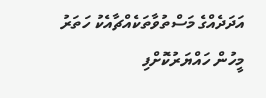އަދަދެއްގެ މަސްތުވާތަކެއްޗާއެކު ހަތަރު މީހުން ހައްޔަރުކޮށްފި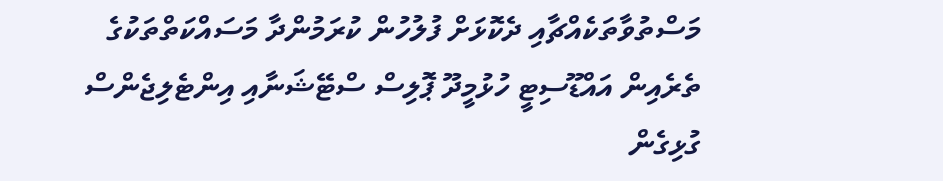މަސްތުވާތަކެއްޗާއި ދެކޮޅަށް ފުލުހުން ކުރަމުންދާ މަސައްކަތްތަކުގެ ތެރެއިން އައްޑޫސިޓީ ހުޅުމީދޫ ޕޮލިސް ސްޓޭޝަނާއި އިންޓެލިޖެންސް ގުޅިގެން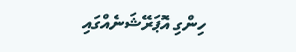ހިންގި އޮޕަރޭޝަނެއްގައި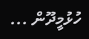ހުޅުމީދޫން ...